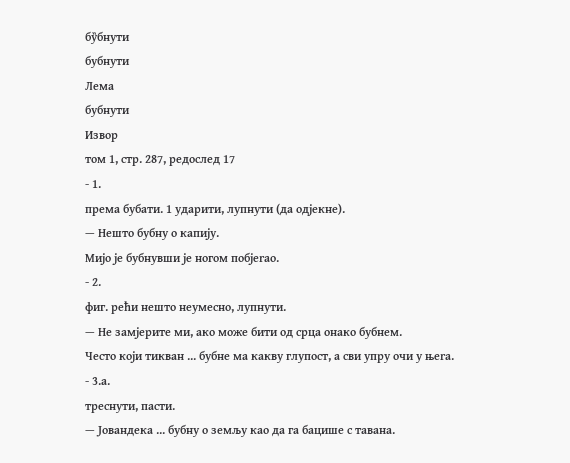бу̏бнути
бубнути
Лема
бубнути
Извор
том 1, стр. 287, редослед 17
- 1.
према бубати. 1 ударити, лупнути (да одјекне).
— Нешто бубну о капију.
Мијо је бубнувши је ногом побјеrао.
- 2.
фиг. рећи нешто неумесно, лупнути.
— Не замјерите ми, ако може бити од срца онако бубнем.
Често који тикван ... бубне ма какву глупост, а сви упру очи у њеrа.
- 3.а.
треснути, пасти.
— Јовандека ... бубну о земљу као да га бацише с тавана.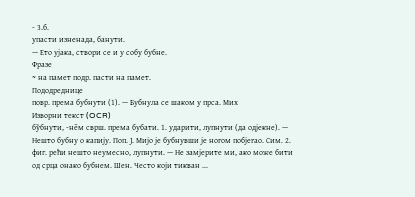- 3.б.
упасти изненада, банути.
— Ето ујака, створи се и у собу бубне.
Фразе
~ на памет подр. пасти на памет.
Пододреднице
повр. према бубнути (1). — Бубнула се шаком у прса. Мих
Изворни текст (OCR)
бу̏бнути, -не̄м сврш. према бубати. 1. ударити, лупнути (да одјекне). — Нешто бубну о капију. Поп. Ј. Мијо је бубнувши је ногом побјеrао. Сим. 2. фиг. рећи нешто неумесно, лупнути. — Не замјерите ми, ако може бити од срца онако бубнем. Шен. Често који тикван ...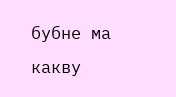бубне ма какву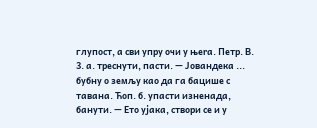глупост, а сви упру очи у њеrа. Петр. В. 3. а. треснути, пасти. — Јовандека ... бубну о земљу као да га бацише с тавана. Ћоп. б. упасти изненада, банути. — Ето ујака, створи се и у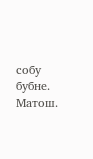собу бубне. Матош.